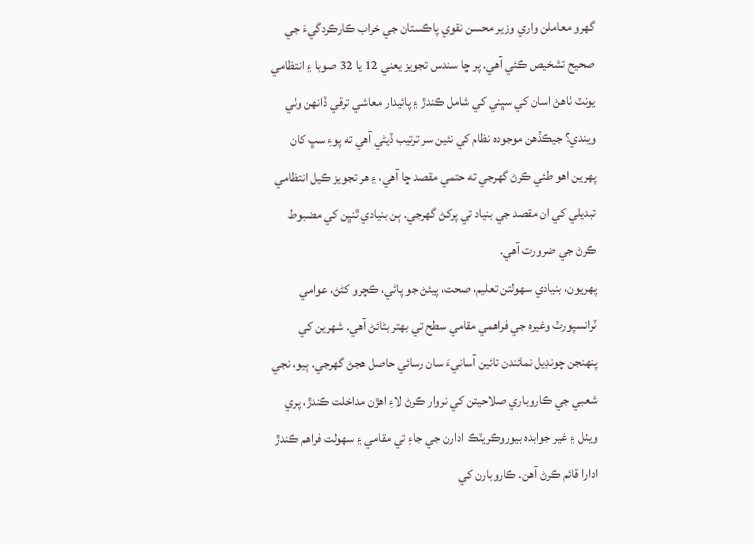گهرو معاملن واري وزير محسن نقوي پاڪستان جي خراب ڪارڪردگيءَ جي صحيح تشخيص ڪئي آهي. پر ڇا سندس تجويز يعني 12 يا 32 صوبا ۽ انتظامي يونٽ ٺاهڻ اسان کي سڀني کي شامل ڪندڙ ۽ پائيدار معاشي ترقي ڏانهن وٺي ويندي؟ جيڪڏهن موجوده نظام کي نئين سر ترتيب ڏيڻي آهي ته پوءِ سڀ کان پهرين اهو طئي ڪرڻ گهرجي ته حتمي مقصد ڇا آهي، ۽ هر تجويز ڪيل انتظامي تبديلي کي ان مقصد جي بنياد تي پرکڻ گهرجي. ٻن بنيادي ٿنڀن کي مضبوط ڪرڻ جي ضرورت آهي.
پهريون، بنيادي سهولتن تعليم، صحت، پيئڻ جو پاڻي، ڪچرو کڻڻ، عوامي ٽرانسپورٽ وغيره جي فراهمي مقامي سطح تي بهتر بڻائڻ آهي. شهرين کي پنهنجن چونڊيل نمائندن تائين آسانيءَ سان رسائي حاصل هجڻ گهرجي. ٻيو، نجي شعبي جي ڪاروباري صلاحيتن کي نروار ڪرڻ لاءِ اهڙن مداخلت ڪندڙ، پري ويٺل ۽ غير جوابده بيوروڪريٽڪ ادارن جي جاءِ تي مقامي ۽ سهولت فراهم ڪندڙ ادارا قائم ڪرڻ آهن. ڪاروبارن کي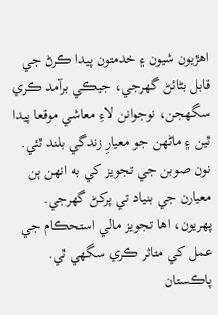اهڙيون شيون ۽ خدمتون پيدا ڪرڻ جي قابل بڻائڻ گهرجي، جيڪي برآمد ڪري سگهجن، نوجوانن لاءِ معاشي موقعا پيدا ٿين ۽ ماڻهن جو معيارِ زندگي بلند ٿئي. نون صوبن جي تجويز کي به انهن ٻن معيارن جي بنياد تي پرکڻ گهرجي.
پهريون، اها تجويز مالي استحڪام جي عمل کي متاثر ڪري سگهي ٿي. پاڪستان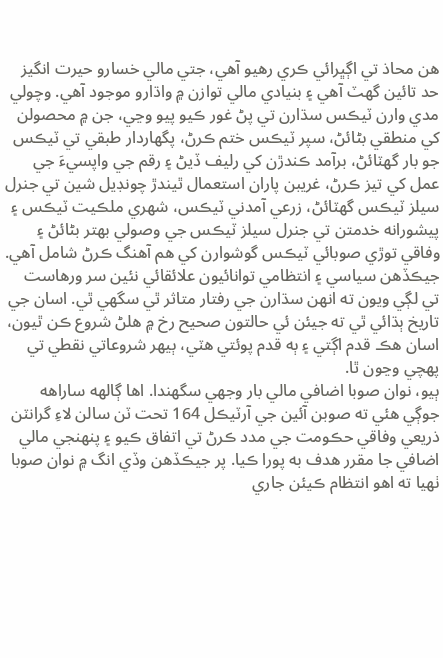هن محاذ تي اڳڀرائي ڪري رهيو آهي، جتي مالي خسارو حيرت انگيز حد تائين گهٽ آهي ۽ بنيادي مالي توازن ۾ واڌارو موجود آهي. وچولي مدي وارن ٽيڪس سڌارن تي پڻ غور ڪيو پيو وڃي، جن ۾ محصولن کي منطقي بڻائڻ، سپر ٽيڪس ختم ڪرڻ، پگهاردار طبقي تي ٽيڪس جو بار گهٽائڻ، برآمد ڪندڙن کي رليف ڏيڻ ۽ رقم جي واپسيءَ جي عمل کي تيز ڪرڻ، غريبن پاران استعمال ٿيندڙ چونڊيل شين تي جنرل سيلز ٽيڪس گهٽائڻ، زرعي آمدني ٽيڪس، شهري ملڪيت ٽيڪس ۽ پيشورانه خدمتن تي جنرل سيلز ٽيڪس جي وصولي بهتر بڻائڻ ۽ وفاقي توڙي صوبائي ٽيڪس گوشوارن کي هم آهنگ ڪرڻ شامل آهي. جيڪڏهن سياسي ۽ انتظامي توانائيون علائقائي نئين سر ورهاست تي لڳي ويون ته انهن سڌارن جي رفتار متاثر ٿي سگهي ٿي. اسان جي تاريخ ٻڌائي ٿي ته جيئن ئي حالتون صحيح رخ ۾ هلڻ شروع ڪن ٿيون، اسان هڪ قدم اڳتي ۽ ٻه قدم پوئتي هٽي، ٻيهر شروعاتي نقطي تي پهچي وڃون ٿا.
ٻيو، نوان صوبا اضافي مالي بار وجهي سگهندا. اها ڳالهه ساراهه جوڳي هئي ته صوبن آئين جي آرٽيڪل 164 تحت ٽن سالن لاءِ گرانٽن ذريعي وفاقي حڪومت جي مدد ڪرڻ تي اتفاق ڪيو ۽ پنهنجي مالي اضافي جا مقرر هدف به پورا ڪيا. پر جيڪڏهن وڏي انگ ۾ نوان صوبا ٺهيا ته اهو انتظام ڪيئن جاري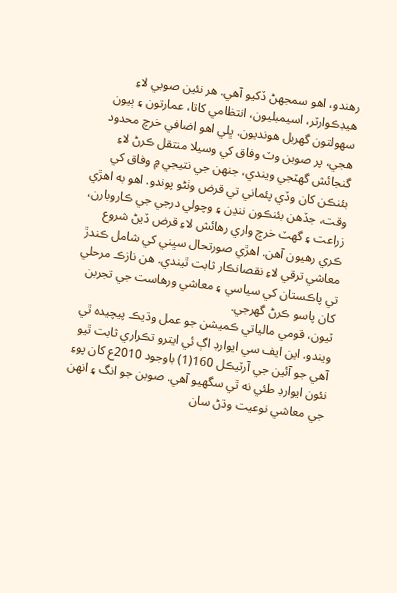رهندو، اهو سمجهڻ ڏکيو آهي. هر نئين صوبي لاءِ هيڊڪوارٽر، اسيمبليون، انتظامي کاتا، عمارتون ۽ ٻيون سهولتون گهربل هونديون. ڀلي اهو اضافي خرچ محدود هجي، پر صوبن وٽ وفاق کي وسيلا منتقل ڪرڻ لاءِ گنجائش گهٽجي ويندي، جنهن جي نتيجي ۾ وفاق کي بئنڪن کان وڏي پئماني تي قرض وٺڻو پوندو. اهو به اهڙي وقت، جڏهن بئنڪون ننڍن ۽ وچولي درجي جي ڪاروبارن، زراعت ۽ گهٽ خرچ واري رهائش لاءِ قرض ڏيڻ شروع ڪري رهيون آهن. اهڙي صورتحال سڀني کي شامل ڪندڙ معاشي ترقي لاءِ نقصانڪار ثابت ٿيندي. هن نازڪ مرحلي تي پاڪستان کي سياسي ۽ معاشي ورهاست جي تجربن کان پاسو ڪرڻ گهرجي.
ٽيون، قومي مالياتي ڪميشن جو عمل وڌيڪ پيچيده ٿي ويندو. اين ايف سي ايوارڊ اڳ ئي ايترو تڪراري ثابت ٿيو آهي جو آئين جي آرٽيڪل 160(1) باوجود 2010ع کان پوءِ نئون ايوارڊ طئي نه ٿي سگهيو آهي. صوبن جو انگ ۽ انهن جي معاشي نوعيت وڌڻ سان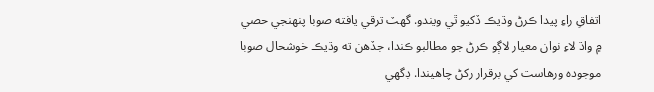اتفاقِ راءِ پيدا ڪرڻ وڌيڪ ڏکيو ٿي ويندو. گهٽ ترقي يافته صوبا پنهنجي حصي ۾ واڌ لاءِ نوان معيار لاڳو ڪرڻ جو مطالبو ڪندا، جڏهن ته وڌيڪ خوشحال صوبا موجوده ورهاست کي برقرار رکڻ چاهيندا. ڊگهي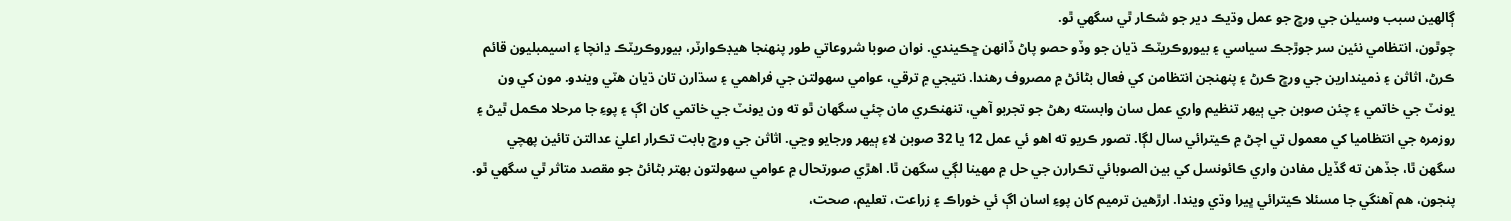ڳالهين سبب وسيلن جي ورڇ جو عمل وڌيڪ دير جو شڪار ٿي سگهي ٿو.
چوٿون، انتظامي نئين سر جوڙجڪ سياسي ۽ بيوروڪريٽڪ ڌيان جو وڏو حصو پاڻ ڏانهن ڇڪيندي. نوان صوبا شروعاتي طور پنهنجا هيڊڪوارٽر، بيوروڪريٽڪ ڍانچا ۽ اسيمبليون قائم ڪرڻ، اثاثن ۽ ذميندارين جي ورڇ ڪرڻ ۽ پنهنجن انتظامن کي فعال بڻائڻ ۾ مصروف رهندا. نتيجي ۾ ترقي، عوامي سهولتن جي فراهمي ۽ سڌارن تان ڌيان هٽي ويندو. مون کي ون يونٽ جي خاتمي ۽ چئن صوبن جي ٻيهر تنظيم واري عمل سان وابسته رهڻ جو تجربو آهي، تنهنڪري مان چئي سگهان ٿو ته ون يونٽ جي خاتمي کان اڳ ۽ پوءِ جا مرحلا مڪمل ٿيڻ ۽ روزمره جي انتظاميا کي معمول تي اچڻ ۾ ڪيترائي سال لڳا. تصور ڪريو ته اهو ئي عمل 12 يا 32 صوبن لاءِ ٻيهر ورجايو وڃي. اثاثن جي ورڇ بابت تڪرار اعليٰ عدالتن تائين پهچي سگهن ٿا، جڏهن ته گڏيل مفادن واري ڪائونسل کي بين الصوبائي تڪرارن جي حل ۾ مهينا لڳي سگهن ٿا. اهڙي صورتحال ۾ عوامي سهولتون بهتر بڻائڻ جو مقصد متاثر ٿي سگهي ٿو.
پنجون، هم آهنگي جا مسئلا ڪيترائي ڀيرا وڌي ويندا. ارڙهين ترميم کان پوءِ اسان اڳ ئي خوراڪ ۽ زراعت، تعليم، صحت،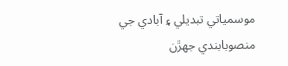موسمياتي تبديلي ۽ آبادي جي منصوبابندي جهڙن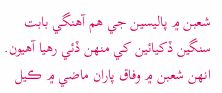شعبن ۾ پاليسين جي هم آهنگي بابت سنگين ڏکيائين کي منهن ڏئي رهيا آهيون. انهن شعبن ۾ وفاق پاران ماضي ۾ ڪيل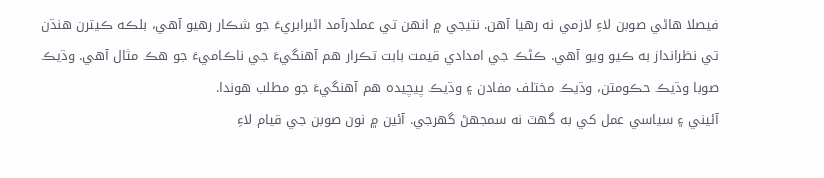فيصلا هاڻي صوبن لاءِ لازمي نه رهيا آهن. نتيجي ۾ انهن تي عملدرآمد اڻبرابريءَ جو شڪار رهيو آهي، بلڪه ڪيترن هنڌن تي نظرانداز به ڪيو ويو آهي. ڪڻڪ جي امدادي قيمت بابت تڪرار هم آهنگيءَ جي ناڪاميءَ جو هڪ مثال آهي. وڌيڪ صوبا وڌيڪ حڪومتن، وڌيڪ مختلف مفادن ۽ وڌيڪ پيچيده هم آهنگيءَ جو مطلب هوندا.
آئيني ۽ سياسي عمل کي به گهٽ نه سمجهڻ گهرجي. آئين ۾ نون صوبن جي قيام لاءِ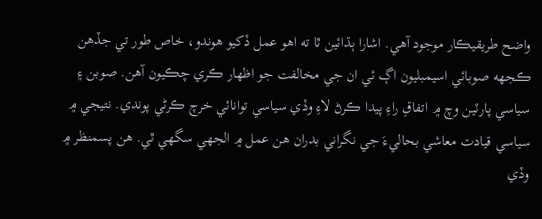واضح طريقيڪار موجود آهي. اشارا ٻڌائين ٿا ته اهو عمل ڏکيو هوندو، خاص طور تي جڏهن ڪجهه صوبائي اسيمبليون اڳ ئي ان جي مخالفت جو اظهار ڪري چڪيون آهن. صوبن ۽ سياسي پارٽين وچ ۾ اتفاقِ راءِ پيدا ڪرڻ لاءِ وڏي سياسي توانائي خرچ ڪرڻي پوندي. نتيجي ۾ سياسي قيادت معاشي بحاليءَ جي نگراني بدران هن عمل ۾ الجهي سگهي ٿي. هن پسمنظر ۾ وڏي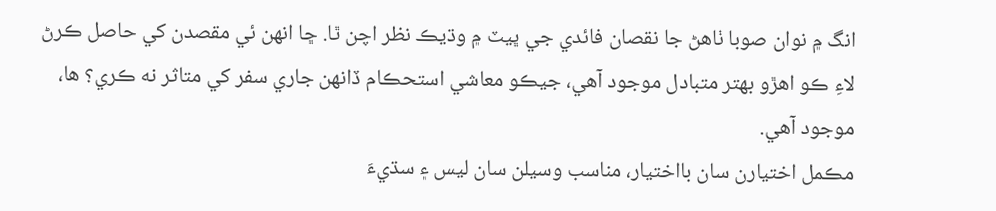انگ ۾ نوان صوبا ٺاهڻ جا نقصان فائدي جي ڀيٽ ۾ وڌيڪ نظر اچن ٿا. ڇا انهن ئي مقصدن کي حاصل ڪرڻ لاءِ ڪو اهڙو بهتر متبادل موجود آهي، جيڪو معاشي استحڪام ڏانهن جاري سفر کي متاثر نه ڪري؟ ها، موجود آهي.
مڪمل اختيارن سان بااختيار، مناسب وسيلن سان ليس ۽ سڌيءَ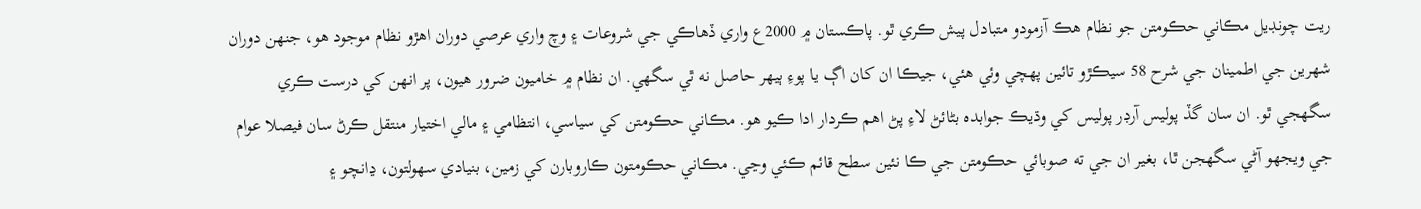ريت چونڊيل مڪاني حڪومتن جو نظام هڪ آزمودو متبادل پيش ڪري ٿو. پاڪستان ۾ 2000ع واري ڏهاڪي جي شروعات ۽ وچ واري عرصي دوران اهڙو نظام موجود هو، جنهن دوران شهرين جي اطمينان جي شرح 58 سيڪڙو تائين پهچي وئي هئي، جيڪا ان کان اڳ يا پوءِ ٻيهر حاصل نه ٿي سگهي. ان نظام ۾ خاميون ضرور هيون، پر انهن کي درست ڪري سگهجي ٿو. ان سان گڏ پوليس آرڊر پوليس کي وڌيڪ جوابده بڻائڻ لاءِ پڻ اهم ڪردار ادا ڪيو هو. مڪاني حڪومتن کي سياسي، انتظامي ۽ مالي اختيار منتقل ڪرڻ سان فيصلا عوام جي ويجهو آڻي سگهجن ٿا، بغير ان جي ته صوبائي حڪومتن جي ڪا نئين سطح قائم ڪئي وڃي. مڪاني حڪومتون ڪاروبارن کي زمين، بنيادي سهولتون، ڍانچو ۽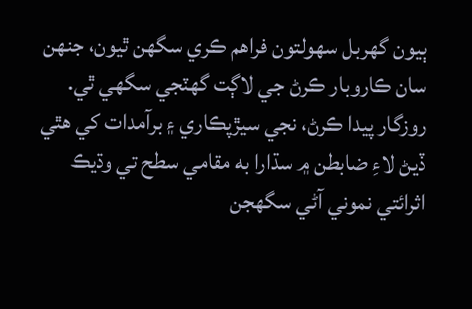ٻيون گهربل سهولتون فراهم ڪري سگهن ٿيون، جنهن سان ڪاروبار ڪرڻ جي لاڳت گهٽجي سگهي ٿي. روزگار پيدا ڪرڻ، نجي سيڙپڪاري ۽ برآمدات کي هٿي ڏيڻ لاءِ ضابطن ۾ سڌارا به مقامي سطح تي وڌيڪ اثرائتي نموني آڻي سگهجن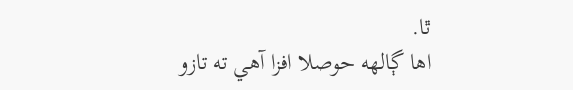ٿا.
اها ڳالهه حوصلا افزا آهي ته تازو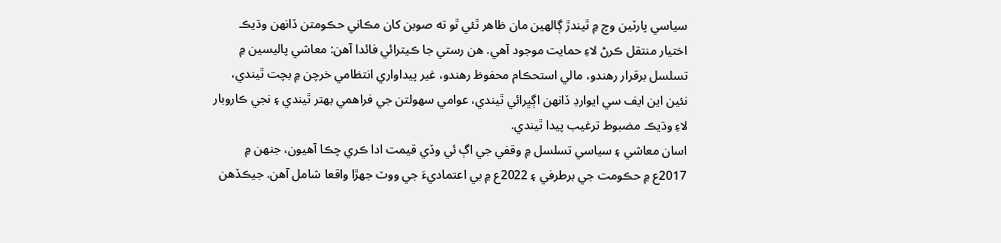سياسي پارٽين وچ ۾ ٿيندڙ ڳالهين مان ظاهر ٿئي ٿو ته صوبن کان مڪاني حڪومتن ڏانهن وڌيڪ اختيار منتقل ڪرڻ لاءِ حمايت موجود آهي. هن رستي جا ڪيترائي فائدا آهن: معاشي پاليسين ۾ تسلسل برقرار رهندو، مالي استحڪام محفوظ رهندو، غير پيداواري انتظامي خرچن ۾ بچت ٿيندي، نئين اين ايف سي ايوارڊ ڏانهن اڳڀرائي ٿيندي، عوامي سهولتن جي فراهمي بهتر ٿيندي ۽ نجي ڪاروبار لاءِ وڌيڪ مضبوط ترغيب پيدا ٿيندي.
اسان معاشي ۽ سياسي تسلسل ۾ وقفي جي اڳ ئي وڏي قيمت ادا ڪري چڪا آهيون، جنهن ۾ 2017ع ۾ حڪومت جي برطرفي ۽ 2022ع ۾ بي اعتماديءَ جي ووٽ جهڙا واقعا شامل آهن. جيڪڏهن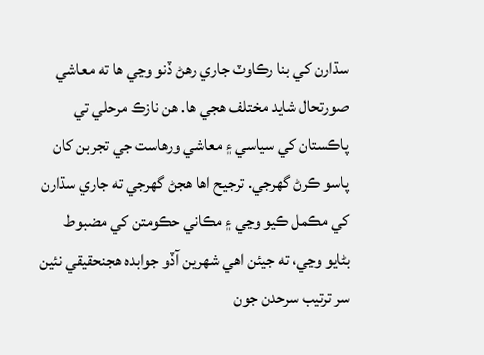سڌارن کي بنا رڪاوٽ جاري رهڻ ڏنو وڃي ها ته معاشي صورتحال شايد مختلف هجي ها. هن نازڪ مرحلي تي پاڪستان کي سياسي ۽ معاشي ورهاست جي تجربن کان پاسو ڪرڻ گهرجي. ترجيح اها هجڻ گهرجي ته جاري سڌارن کي مڪمل ڪيو وڃي ۽ مڪاني حڪومتن کي مضبوط بڻايو وڃي، ته جيئن اهي شهرين آڏو جوابده هجنحقيقي نئين سر ترتيب سرحدن جون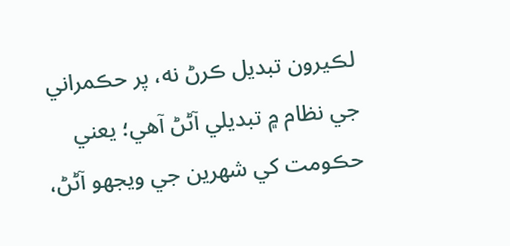لڪيرون تبديل ڪرڻ نه، پر حڪمراني جي نظام ۾ تبديلي آڻڻ آهي؛ يعني حڪومت کي شهرين جي ويجهو آڻڻ،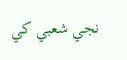نجي شعبي کي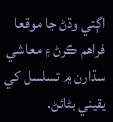اڳتي وڌڻ جا موقعا فراهم ڪرڻ ۽ معاشي سڌارن ۾ تسلسل کي يقيني بڻائڻ.